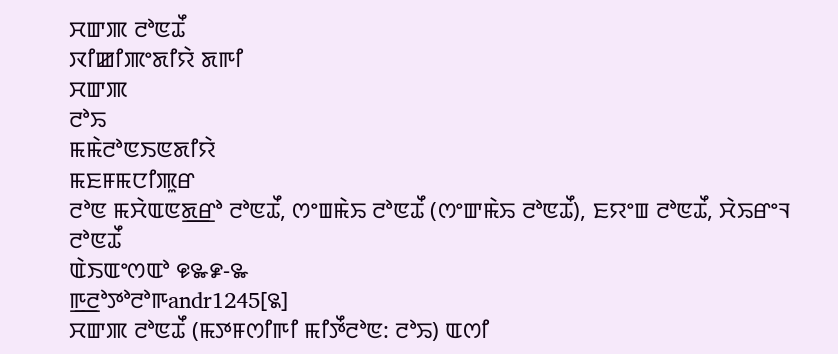ꯆꯛꯄ ꯂꯣꯟꯊꯩ
ꯋꯤꯀꯤꯄꯦꯗꯤꯌꯥ ꯗꯒꯤ
ꯆꯛꯄ
ꯂꯣꯢ
ꯃꯃꯥꯂꯣꯟꯏꯟꯗꯤꯌꯥ
ꯃꯐꯝꯃꯅꯤꯄꯨꯔ
ꯂꯣꯟ ꯃꯆꯥꯑꯟꯗ꯭ꯔꯣ ꯂꯣꯟꯊꯩ, ꯁꯦꯡꯃꯥꯢ ꯂꯣꯟꯊꯩ (ꯁꯦꯛꯃꯥꯢ ꯂꯣꯟꯊꯩ), ꯐꯌꯦꯡ ꯂꯣꯟꯊꯩ, ꯆꯥꯢꯔꯦꯜ ꯂꯣꯟꯊꯩ
ꯑꯥꯏꯑꯦꯁꯑꯣ ꯶꯳꯹-꯳
ꯒ꯭ꯂꯣꯇꯣꯂꯣꯒandr1245[꯲]
ꯆꯛꯄ ꯂꯣꯟꯊꯩ (ꯃꯇꯝꯁꯤꯒꯤ ꯃꯤꯇꯩꯂꯣꯟ: ꯂꯣꯢ) ꯑꯁꯤ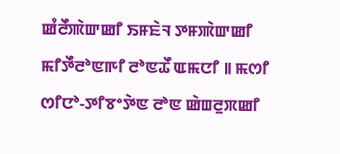ꯀꯪꯂꯩꯄꯥꯛꯀꯤ ꯏꯝꯐꯥꯜ ꯇꯝꯄꯥꯛꯀꯤ ꯃꯤꯇꯩꯂꯣꯟꯒꯤ ꯂꯣꯟꯊꯩ ꯑꯃꯅꯤ ꯫ ꯃꯁꯤ ꯁꯤꯅꯣ-ꯇꯤꯕꯦꯇꯥꯟ ꯂꯣꯟ ꯀꯥꯡꯂꯨꯞꯀꯤ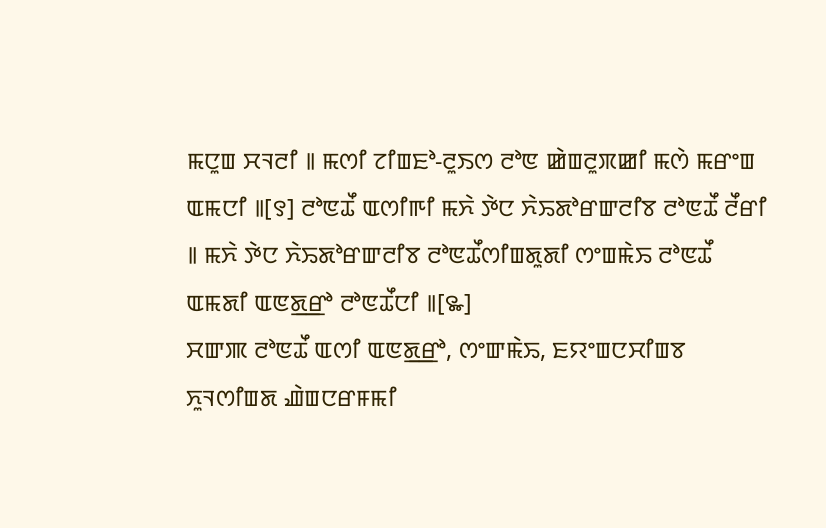ꯃꯅꯨꯡ ꯆꯜꯂꯤ ꯫ ꯃꯁꯤ ꯖꯤꯡꯐꯣ-ꯂꯨꯏꯁ ꯂꯣꯟ ꯀꯥꯡꯂꯨꯞꯀꯤ ꯃꯁꯥ ꯃꯔꯦꯡ ꯑꯃꯅꯤ ꯫[꯱] ꯂꯣꯟꯊꯩ ꯑꯁꯤꯒꯤ ꯃꯈꯥ ꯇꯥꯅ ꯈꯥꯢꯗꯣꯔꯛꯂꯤꯕ ꯂꯣꯟꯊꯩ ꯂꯩꯔꯤ ꯫ ꯃꯈꯥ ꯇꯥꯅ ꯈꯥꯢꯗꯣꯔꯛꯂꯤꯕ ꯂꯣꯟꯊꯩꯁꯤꯡꯗꯨꯗꯤ ꯁꯦꯡꯃꯥꯢ ꯂꯣꯟꯊꯩ ꯑꯃꯗꯤ ꯑꯟꯗ꯭ꯔꯣ ꯂꯣꯟꯊꯩꯅꯤ ꯫[꯳]
ꯆꯛꯄ ꯂꯣꯟꯊꯩ ꯑꯁꯤ ꯑꯟꯗ꯭ꯔꯣ, ꯁꯦꯛꯃꯥꯢ, ꯐꯌꯦꯡꯅꯆꯤꯡꯕ ꯈꯨꯜꯁꯤꯡꯗ ꯉꯥꯡꯅꯔꯝꯃꯤ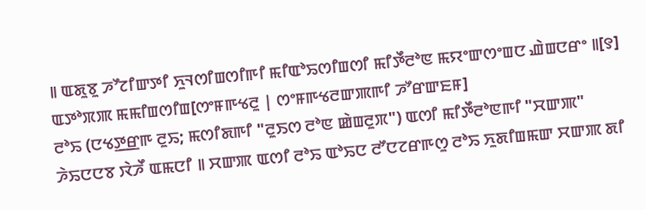꯫ ꯑꯗꯨꯕꯨ ꯍꯧꯖꯤꯛꯇꯤ ꯈꯨꯜꯁꯤꯡꯁꯤꯒꯤ ꯃꯤꯑꯣꯢꯁꯤꯡꯁꯤ ꯃꯤꯇꯩꯂꯣꯟ ꯃꯌꯦꯛꯁꯦꯡꯅ ꯉꯥꯡꯅꯔꯦ ꯫[꯱]
ꯑꯇꯣꯞꯄ ꯃꯃꯤꯡꯁꯤꯡ[ꯁꯦꯝꯒꯠꯂꯨ | ꯁꯦꯝꯒꯠꯂꯛꯄꯒꯤ ꯍꯧꯔꯛꯐꯝ]
ꯂꯣꯢ (ꯅꯠꯇ꯭ꯔꯒ ꯂꯨꯢ; ꯃꯁꯤꯗꯒꯤ "ꯂꯨꯏꯁ ꯂꯣꯟ ꯀꯥꯡꯂꯨꯞ") ꯑꯁꯤ ꯃꯤꯇꯩꯂꯣꯟꯒꯤ "ꯆꯛꯄ" ꯍꯥꯢꯅꯅꯕ ꯋꯥꯍꯩ ꯑꯃꯅꯤ ꯫ ꯆꯛꯄ ꯑꯁꯤ ꯂꯣꯢ ꯑꯣꯢꯅ ꯂꯧꯅꯖꯔꯒꯁꯨ ꯂꯣꯢ ꯈꯨꯗꯤꯡꯃꯛ ꯆꯛꯄ ꯗꯤ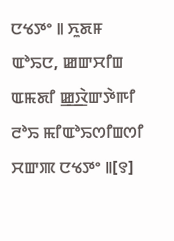ꯅꯠꯇꯦ ꯫ ꯈꯨꯗꯝ ꯑꯣꯢꯅ, ꯀꯛꯆꯤꯡ ꯑꯃꯗꯤ ꯀ꯭ꯋꯥꯛꯇꯥꯒꯤ ꯂꯣꯢ ꯃꯤꯑꯣꯢꯁꯤꯡꯁꯤ ꯆꯛꯄ ꯅꯠꯇꯦ ꯫[꯱]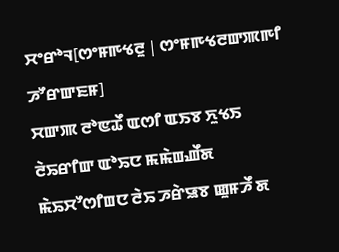ꯆꯦꯔꯣꯜ[ꯁꯦꯝꯒꯠꯂꯨ | ꯁꯦꯝꯒꯠꯂꯛꯄꯒꯤ ꯍꯧꯔꯛꯐꯝ]
ꯆꯛꯄ ꯂꯣꯟꯊꯩ ꯑꯁꯤ ꯑꯏꯕ ꯈꯨꯠꯏ ꯂꯥꯢꯔꯤꯛ ꯑꯣꯢꯅ ꯃꯃꯥꯡꯉꯩꯗ ꯃꯥꯢꯆꯧꯁꯤꯡꯅ ꯂꯥꯢ ꯍꯔꯥꯎꯕ ꯀꯨꯝꯍꯩ ꯗ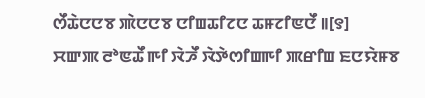ꯁꯩꯊꯥꯅꯅꯕ ꯄꯥꯅꯅꯕ ꯅꯤꯡꯊꯤꯖꯅ ꯊꯝꯖꯤꯟꯅꯩ ꯫[꯱]
ꯆꯛꯄ ꯂꯣꯟꯊꯩ ꯒꯤ ꯋꯥꯍꯩ ꯋꯥꯇꯥꯁꯤꯡꯒꯤ ꯄꯔꯤꯡ ꯐꯅꯌꯥꯝꯕ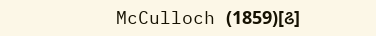McCulloch (1859)[꯴]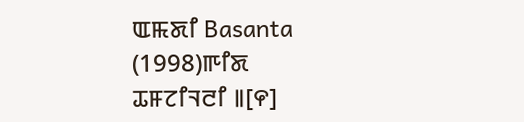ꯑꯃꯗꯤ Basanta (1998)ꯒꯤꯗ ꯊꯝꯖꯤꯜꯂꯤ ꯫[꯵]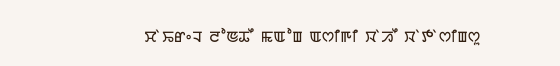ꯆꯥꯢꯔꯦꯜ ꯂꯣꯟꯊꯩ ꯃꯑꯣꯡ ꯑꯁꯤꯒꯤ ꯋꯥꯍꯩ ꯋꯥꯇꯥꯁꯤꯡꯁꯨ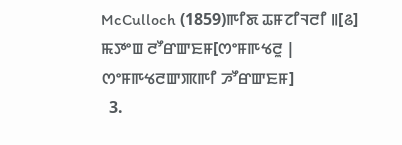McCulloch (1859)ꯒꯤꯗ ꯊꯝꯖꯤꯜꯂꯤ ꯫[꯴]
ꯃꯇꯦꯡ ꯂꯧꯔꯛꯐꯝ[ꯁꯦꯝꯒꯠꯂꯨ | ꯁꯦꯝꯒꯠꯂꯛꯄꯒꯤ ꯍꯧꯔꯛꯐꯝ]
  3.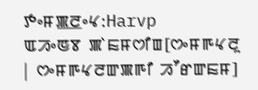ꯇꯦꯝꯄ꯭ꯂꯦꯠ:Harvp
ꯑꯍꯦꯟꯕ ꯄꯥꯐꯝꯁꯤꯡ[ꯁꯦꯝꯒꯠꯂꯨ | ꯁꯦꯝꯒꯠꯂꯛꯄꯒꯤ ꯍꯧꯔꯛꯐꯝ]